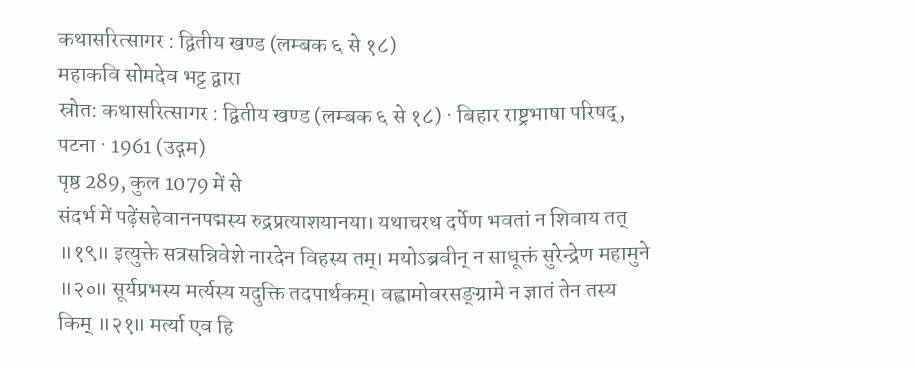कथासरित्सागर : द्वितीय खण्ड (लम्बक ६ से १८)
महाकवि सोमदेव भट्ट द्वारा
स्रोत: कथासरित्सागर : द्वितीय खण्ड (लम्बक ६ से १८) · बिहार राष्ट्रभाषा परिषद्, पटना · 1961 (उद्गम)
पृष्ठ 289, कुल 1079 में से
संदर्भ में पढ़ेंसहेवाननपद्मस्य रुद्रप्रत्याशयानया। यथाचरथ दर्पेण भवतां न शिवाय तत् ॥१९॥ इत्युक्ते सत्रसन्निवेशे नारदेन विहस्य तम्। मयोऽब्रवीन् न साधूक्तं सुरेन्द्रेण महामुने ॥२०॥ सूर्यप्रभस्य मर्त्यस्य यदुक्ति तदपार्थकम्। वह्वामोवरसङ्ग्रामे न ज्ञातं तेन तस्य किम् ॥२१॥ मर्त्या एव हि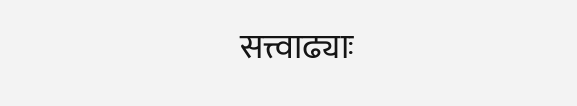सत्त्वाढ्याः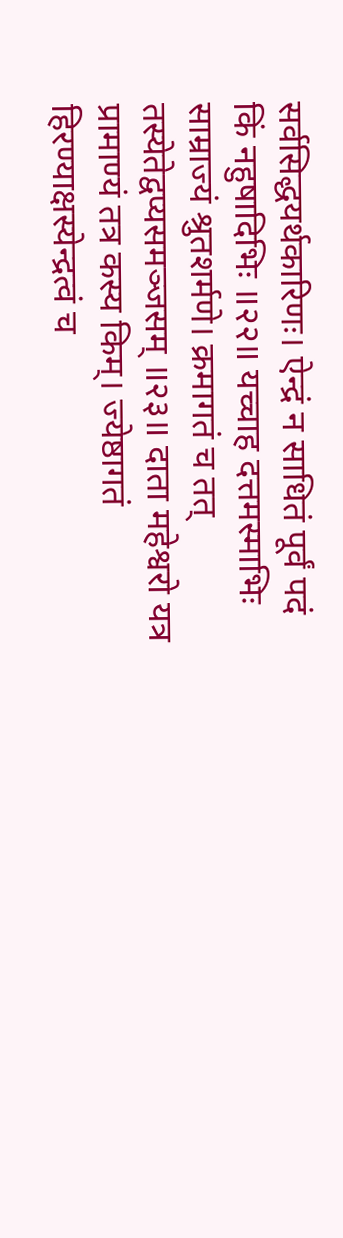सर्वसिद्धयर्थकारिणः। ऐन्द्रं न साधितं पूर्वं पदं किं नहुषादिभिः ॥२२॥ यच्चाह दत्तमस्माभिः साम्राज्यं श्रुतशर्मणे। क्रमागतं च तत् तस्येतेद्वप्यसमञ्जसम् ॥२३॥ दाता महेश्वरो यत्र प्रामाण्यं तत्र कस्य किम्। ज्येष्ठागतं हिरण्याक्षस्येन्द्रत्वं च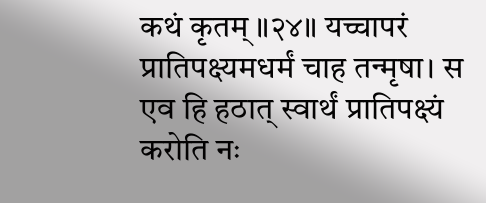कथं कृतम् ॥२४॥ यच्चापरं प्रातिपक्ष्यमधर्मं चाह तन्मृषा। स एव हि हठात् स्वार्थं प्रातिपक्ष्यं करोति नः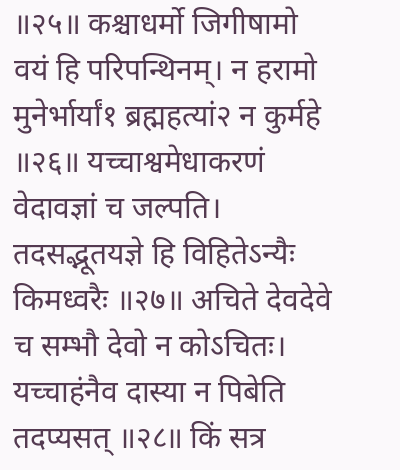॥२५॥ कश्चाधर्मो जिगीषामो वयं हि परिपन्थिनम्। न हरामो मुनेर्भार्यां१ ब्रह्महत्यां२ न कुर्महे ॥२६॥ यच्चाश्वमेधाकरणं वेदावज्ञां च जल्पति। तदसद्भूतयज्ञे हि विहितेऽन्यैः किमध्वरैः ॥२७॥ अचिते देवदेवे च सम्भौ देवो न कोऽचितः। यच्चाहंनैव दास्या न पिबेति तदप्यसत् ॥२८॥ किं सत्र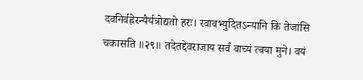दवनिर्वह्नेरन्यैर्यत्रोद्यतो हरः। रवावभ्युदितऽन्यानि किं तेजांसि चकासति ॥२९॥ तदेतद्देवराजाय सर्वं वाच्यं त्वया मुने। वयं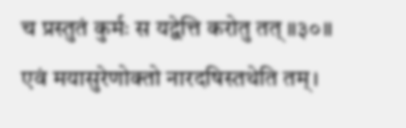च प्रस्तुतं कुर्मः स यद्वेत्ति करोतु तत् ॥३०॥ एवं मयासुरेणोक्तो नारदषिस्तथेति तम्।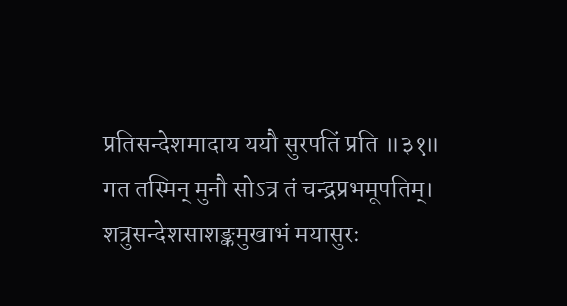प्रतिसन्देशमादाय ययौ सुरपतिं प्रति ॥३१॥ गत तस्मिन् मुनौ सोऽत्र तं चन्द्रप्रभमूपतिम्। शत्रुसन्देशसाशङ्कमुखाभं मयासुरः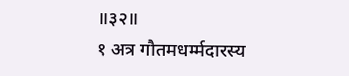॥३२॥
१ अत्र गौतमधर्म्मदारस्य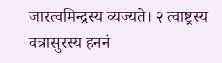जारत्वमिन्द्रस्य व्यज्यते। २ त्वाष्ट्रस्य वत्रासुरस्य हननं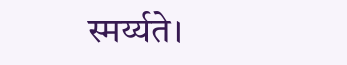स्मर्य्यते।